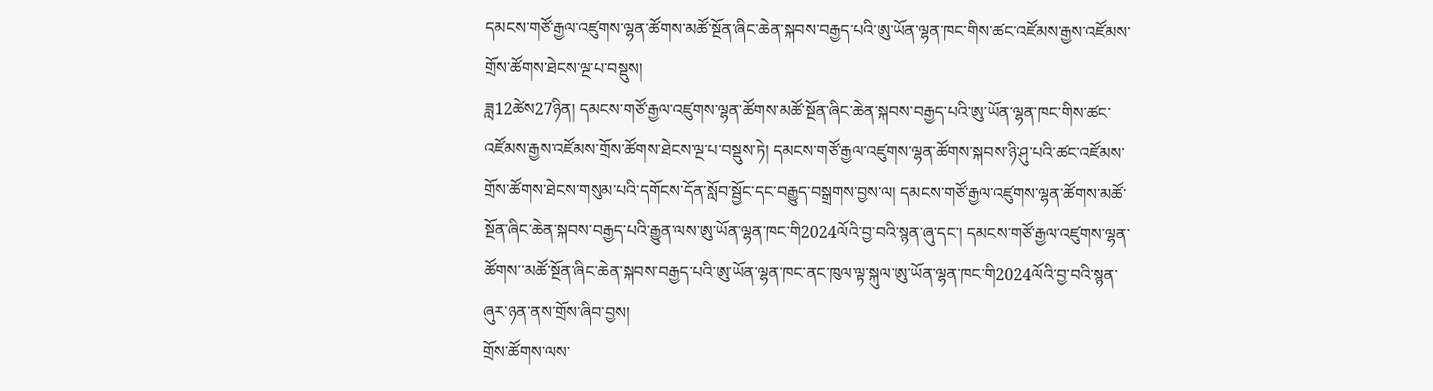དམངས་གཙོ་རྒྱལ་འཛུགས་ལྷན་ཚོགས་མཚོ་སྔོན་ཞིང་ཆེན་སྐབས་བརྒྱད་པའི་ཨུ་ཡོན་ལྷན་ཁང་གིས་ཚང་འཛོམས་རྒྱས་འཛོམས་གྲོས་ཚོགས་ཐེངས་ལྔ་པ་བསྡུས།
ཟླ12ཚེས27ཉིན། དམངས་གཙོ་རྒྱལ་འཛུགས་ལྷན་ཚོགས་མཚོ་སྔོན་ཞིང་ཆེན་སྐབས་བརྒྱད་པའི་ཨུ་ཡོན་ལྷན་ཁང་གིས་ཚང་འཛོམས་རྒྱས་འཛོམས་གྲོས་ཚོགས་ཐེངས་ལྔ་པ་བསྡུས་ཏེ། དམངས་གཙོ་རྒྱལ་འཛུགས་ལྷན་ཚོགས་སྐབས་ཉི་ཤུ་པའི་ཚང་འཛོམས་གྲོས་ཚོགས་ཐེངས་གསུམ་པའི་དགོངས་དོན་སློབ་སྦྱོང་དང་བརྒྱུད་བསྒྲགས་བྱས་ལ། དམངས་གཙོ་རྒྱལ་འཛུགས་ལྷན་ཚོགས་མཚོ་སྔོན་ཞིང་ཆེན་སྐབས་བརྒྱད་པའི་རྒྱུན་ལས་ཨུ་ཡོན་ལྷན་ཁང་གི2024ལོའི་བྱ་བའི་སྙན་ཞུ་དང་། དམངས་གཙོ་རྒྱལ་འཛུགས་ལྷན་ཚོགས་་མཚོ་སྔོན་ཞིང་ཆེན་སྐབས་བརྒྱད་པའི་ཨུ་ཡོན་ལྷན་ཁང་ནང་ཁུལ་ལྟ་སྐུལ་ཨུ་ཡོན་ལྷན་ཁང་གི2024ལོའི་བྱ་བའི་སྙན་ཞུར་ཉན་ནས་གྲོས་ཞིབ་བྱས།
གྲོས་ཚོགས་ལས་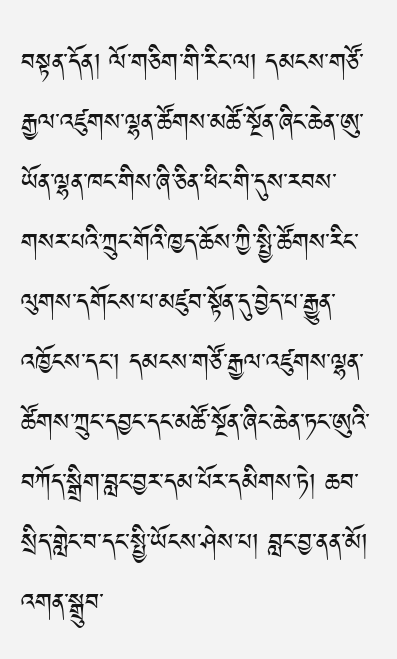བསྟན་དོན། ལོ་གཅིག་གི་རིང་ལ། དམངས་གཙོ་རྒྱལ་འཛུགས་ལྷན་ཚོགས་མཚོ་སྔོན་ཞིང་ཆེན་ཨུ་ཡོན་ལྷན་ཁང་གིས་ཞི་ཅིན་ཕིང་གི་དུས་རབས་གསར་པའི་ཀྲུང་གོའི་ཁྱད་ཆོས་ཀྱི་སྤྱི་ཚོགས་རིང་ལུགས་དགོངས་པ་མཛུབ་སྟོན་དུ་བྱེད་པ་རྒྱུན་འཁྱོངས་དང་། དམངས་གཙོ་རྒྱལ་འཛུགས་ལྷན་ཚོགས་ཀྲུང་དབྱང་དང་མཚོ་སྔོན་ཞིང་ཆེན་ཏང་ཨུའི་བཀོད་སྒྲིག་བླང་བྱར་དམ་པོར་དམིགས་ཏེ། ཆབ་སྲིད་གླེང་བ་དང་སྤྱི་ཡོངས་ཤེས་པ། བླང་བྱ་ནན་མོ། འགན་སྒྲུབ་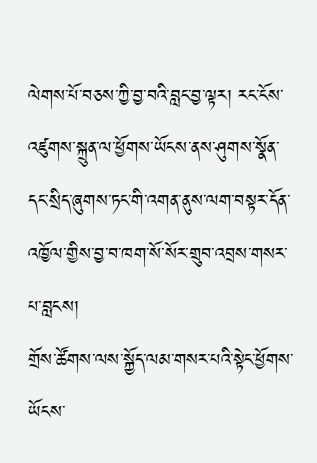ལེགས་པོ་བཅས་ཀྱི་བྱ་བའི་བླང་བྱ་ལྟར། རང་ངོས་འཛུགས་སྐྲུན་ལ་ཕྱོགས་ཡོངས་ནས་ཤུགས་སྣོན་དང་སྲིད་ཞུགས་ཏང་གི་འགན་ནུས་ལག་བསྟར་དོན་འཁྱོལ་གྱིས་བྱ་བ་ཁག་སོ་སོར་གྲུབ་འབྲས་གསར་པ་བླངས།
གྲོས་ཚོགས་ལས་སྐྱོད་ལམ་གསར་པའི་སྟེང་ཕྱོགས་ཡོངས་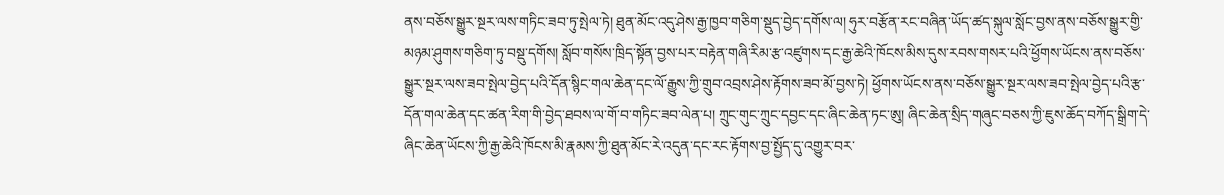ནས་བཅོས་སྒྱུར་སྔར་ལས་གཏིང་ཟབ་ཏུ་སྤེལ་ཏེ། ཐུན་མོང་འདུ་ཤེས་རྒྱ་ཁྱབ་གཅིག་སྡུད་བྱེད་དགོས་ལ། ཧུར་བརྩོན་རང་བཞིན་ཡོད་ཚད་སྐུལ་སློང་བྱས་ནས་བཅོས་སྒྱུར་གྱི་མཉམ་ཤུགས་གཅིག་ཏུ་བསྡུ་དགོས། སློབ་གསོས་ཁྲིད་སྟོན་བྱས་པར་བརྟེན་གཞི་རིམ་རྩ་འཛུགས་དང་རྒྱ་ཆེའི་ཁོངས་མིས་དུས་རབས་གསར་པའི་ཕྱོགས་ཡོངས་ནས་བཅོས་སྒྱུར་སྔར་ལས་ཟབ་སྤེལ་བྱེད་པའི་དོན་སྙིང་གལ་ཆེན་དང་ལོ་རྒྱུས་ཀྱི་གྲུབ་འབྲས་ཤེས་རྟོགས་ཟབ་མོ་བྱས་ཏེ། ཕྱོགས་ཡོངས་ནས་བཅོས་སྒྱུར་སྔར་ལས་ཟབ་སྤེལ་བྱེད་པའི་རྩ་དོན་གལ་ཆེན་དང་ཚན་རིག་གི་བྱེད་ཐབས་ལ་གོ་བ་གཏིང་ཟབ་ལེན་པ། ཀྲུང་གུང་ཀྲུང་དབྱང་དང་ཞིང་ཆེན་ཏང་ཨུ། ཞིང་ཆེན་སྲིད་གཞུང་བཅས་ཀྱི་ཇུས་ཆོད་བཀོད་སྒྲིག་དེ་ཞིང་ཆེན་ཡོངས་ཀྱི་རྒྱ་ཆེའི་ཁོངས་མི་རྣམས་ཀྱི་ཐུན་མོང་རེ་འདུན་དང་རང་རྟོགས་བྱ་སྤྱོད་དུ་འགྱུར་བར་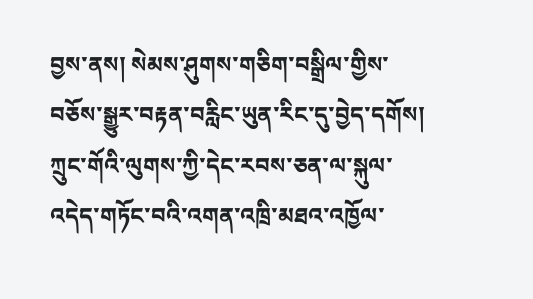བྱས་ནས། སེམས་ཤུགས་གཅིག་བསྒྲིལ་གྱིས་བཅོས་སྒྱུར་བརྟན་བརླིང་ཡུན་རིང་དུ་བྱེད་དགོས། ཀྲུང་གོའི་ལུགས་ཀྱི་དེང་རབས་ཅན་ལ་སྐུལ་འདེད་གཏོང་བའི་འགན་འཁྲི་མཐའ་འཁྱོལ་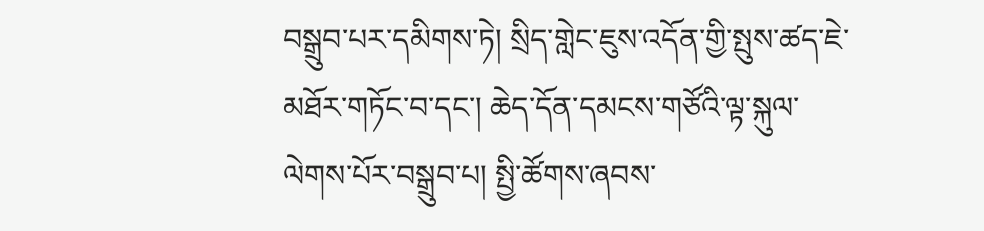བསྒྲུབ་པར་དམིགས་ཏེ། སྲིད་གླེང་ཇུས་འདོན་གྱི་སྤུས་ཚད་ཇེ་མཐོར་གཏོང་བ་དང་། ཆེད་དོན་དམངས་གཙོའི་ལྟ་སྐུལ་ལེགས་པོར་བསྒྲུབ་པ། སྤྱི་ཚོགས་ཞབས་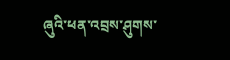ཞུའི་ཕན་འབྲས་ཤུགས་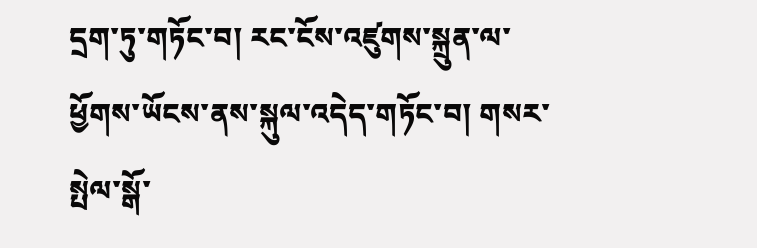དྲག་ཏུ་གཏོང་བ། རང་ངོས་འཛུགས་སྐྲུན་ལ་ཕྱོགས་ཡོངས་ནས་སྐུལ་འདེད་གཏོང་བ། གསར་སྤེལ་སྒོ་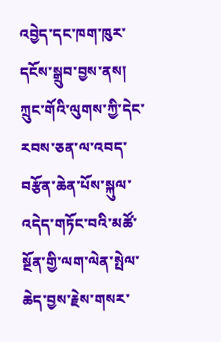འབྱེད་དང་ཁག་ཁུར་དངོས་སྒྲུབ་བྱས་ནས། ཀྲུང་གོའི་ལུགས་ཀྱི་དེང་རབས་ཅན་ལ་འབད་བརྩོན་ཆེན་པོས་སྐུལ་འདེད་གཏོང་བའི་མཚོ་སྔོན་གྱི་ལག་ལེན་སྤེལ་ཆེད་བྱས་རྗེས་གསར་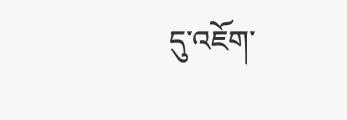དུ་འཇོག་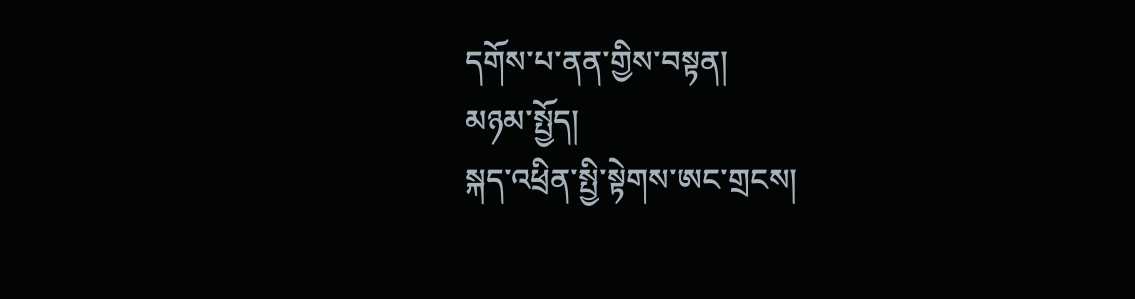དགོས་པ་ནན་གྱིས་བསྟན།
མཉམ་སྤྱོད།
སྐད་འཕྲིན་སྤྱི་སྟེགས་ཨང་གྲངས།